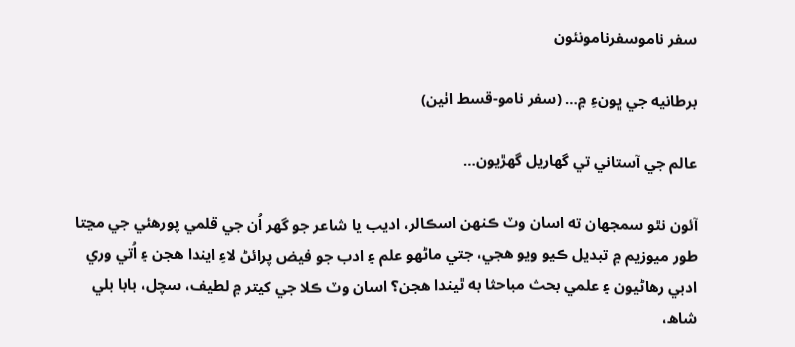سفر ناموسفرنامونئون

برطانيه جي ڀونءِ ۾… (سفر نامو-قسط اٺين)

عالم جي آستاني تي گهاريل گهڙيون…

آئون نٿو سمجھان ته اسان وٽ ڪنھن اسڪالر، اديب يا شاعر جو گھر اُن جي قلمي پورھئي جي مڃتا طور ميوزيم ۾ تبديل ڪيو ويو ھجي، جتي ماڻھو علم ۽ ادب جو فيض پرائڻ لاءِ ايندا ھجن ۽ اُتي وري ادبي رھاڻيون ۽ علمي بحث مباحثا به ٿيندا ھجن؟ اسان وٽ ڪلا جي کيتر ۾ لطيف، سچل، بابا بلي شاھ،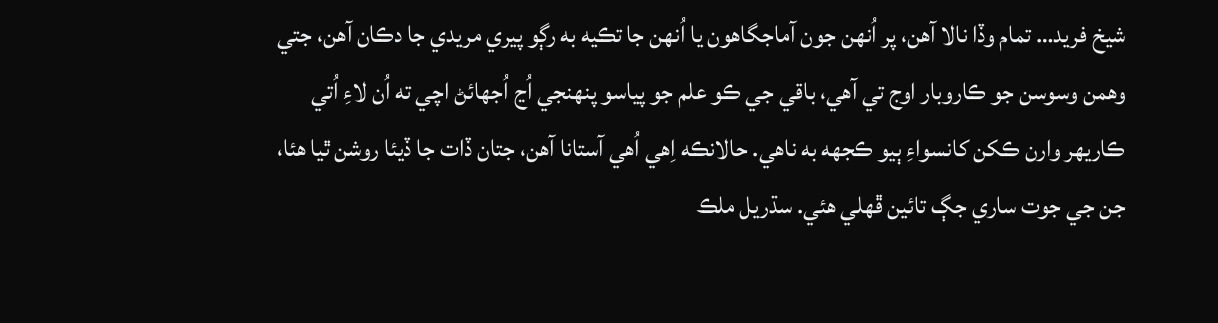شيخ فريد… تمام وڏا نالا آھن، پر اُنھن جون آماجگاھون يا اُنھن جا تڪيه به رڳو پيري مريدي جا دڪان آھن، جتي وھمن وسوسن جو ڪاروبار اوج تي آھي، باقي جي ڪو علم جو پياسو پنھنجي اُڃ اُجھائڻ اچي ته اُن لاءِ اُتي ڪاريھر وارن ڪکن کانسواءِ ٻيو ڪجھه به ناھي. حالانڪه اِھي اُھي آستانا آھن، جتان ڏات جا ڏيئا روشن ٿيا ھئا، جن جي جوت ساري جڳ تائين ڦھلي ھئي. سڌريل ملڪ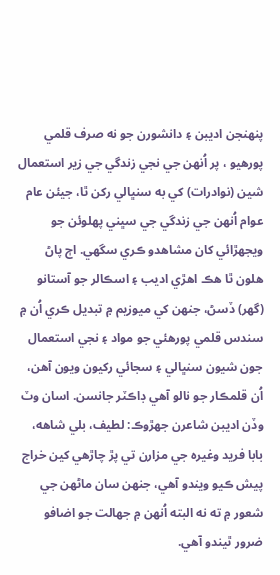پنھنجن اديبن ۽ دانشورن جو نه صرف قلمي پورھيو ، پر اُنھن جي نجي زندگي جي زير استعمال شين (نوادرات) کي به سنڀالي رکن ٿا، جيئن عام عوام اُنھن جي زندگي جي سڀني پھلوئن جو ويجھڙائي کان مشاھدو ڪري سگھي. اڄ پاڻ ھلون ٿا ھڪ اھڙي اديب ۽ اسڪالر جو آستانو (گھر) ڏسڻ، جنھن کي ميوزيم ۾ تبديل ڪري اُن ۾ سندس قلمي پورھئي جو مواد ۽ نجي استعمال جون شيون سنڀالي ۽ سجائي رکيون ويون آھن، اُن قلمڪار جو نالو آھي ڊاڪٽر جانسن. اسان وٽ وڏن اديبن شاعرن جھڙوڪ: لطيف، بلي شاھه، بابا فريد وغيره جي مزارن تي پڙ چاڙھي کين خراج پيش ڪيو ويندو آھي، جنھن سان ماڻھن جي شعور ۾ ته نه البته اُنھن ۾ جھالت جو اضافو ضرور ٿيندو آھي.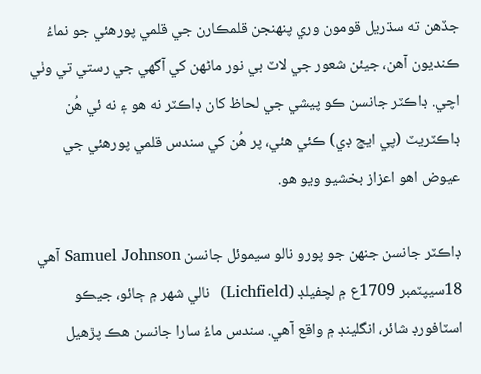جڏھن ته سڌريل قومون وري پنھنجن قلمڪارن جي قلمي پورھئي جو نماءُ ڪنديون آھن، جيئن شعور جي لاٽ بي نور ماڻھن کي آگھي جي رستي تي وٺي اچي. ڊاڪٽر جانسن ڪو پيشي جي لحاظ کان ڊاڪٽر نه ھو ۽ نه ئي ھُن ڊاڪٽريٽ (پي ايڇ ڊي) ڪئي ھئي، پر ھُن کي سندس قلمي پورھئي جي عيوض اھو اعزاز بخشيو ويو ھو.

ڊاڪٽر جانسن جنھن جو پورو نالو سيموئل جانسن Samuel Johnson آھي  18سيپٽمبر 1709ع ۾ لچفيلڊ (Lichfield)  نالي شھر ۾ ڄائو، جيڪو اسٽافورڊ شائر، انگلينڊ ۾ واقع آھي. سندس ماءُ سارا جانسن هڪ پڙهيل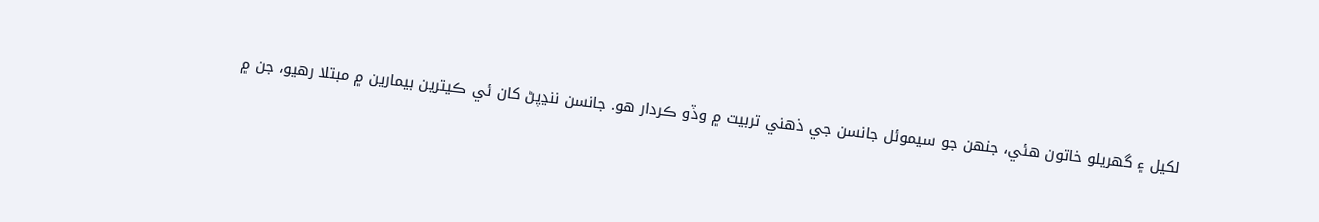لکيل ۽ گهريلو خاتون هئي، جنھن جو سيموئل جانسن جي ذهني تربيت ۾ وڏو ڪردار ھو. جانسن ننڍپڻ کان ئي ڪيترين بيمارين ۾ مبتلا رهيو، جن ۾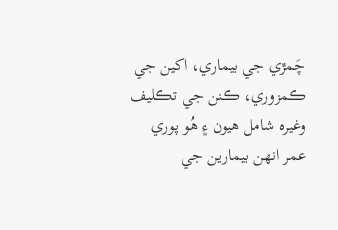چَمڙي جي بيماري، اکين جي ڪمزوري، ڪنن جي تڪليف وغيره شامل ھيون ۽ ھُو پوري عمر انھن بيمارين جي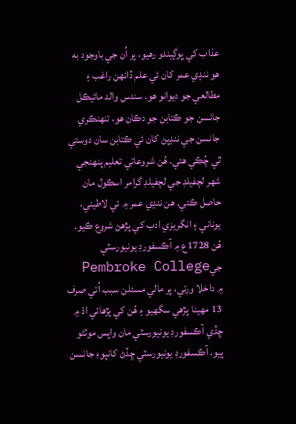عذاب کي ڀوڳيندو رھيو، پر اُن جي باوجود به هو ننڍي عمر کان ئي علم ڏانھن راغب ۽ مطالعي جو ديوانو هو. سندس والد مائيڪل جانسن جو ڪتابن جو دڪان هو، تنهنڪري جانسن جي ننڍپڻ کان ئي ڪتابن سان دوستي ٿي چُڪي ھئي. ھُن شروعاتي تعليم پنھنجي شھر لچفيلڊ جي لچفيلڊ گرامر اسڪول مان حاصل ڪئي. ھن ننڍي عمر ۾ ئي لاطيني، يوناني ۽ انگريزي ادب کي پڙھڻ شروع ڪيو. ھُن 1728ع ۾ آڪسفورڊ يونيورسٽي جيPembroke College  ۾ داخلا ورتي، پر مالي مسئلن سبب اُتي صرف 13 مهينا پڙهي سگهيو ۽ ھُن کي پڙھائي اڌ ۾ ڇڏي آڪسفورڊ يونيورسٽي مان واپس موٽڻو پيو. آڪسفورڊ يونيورسٽي ڇڏڻ کانپوءِ جانسن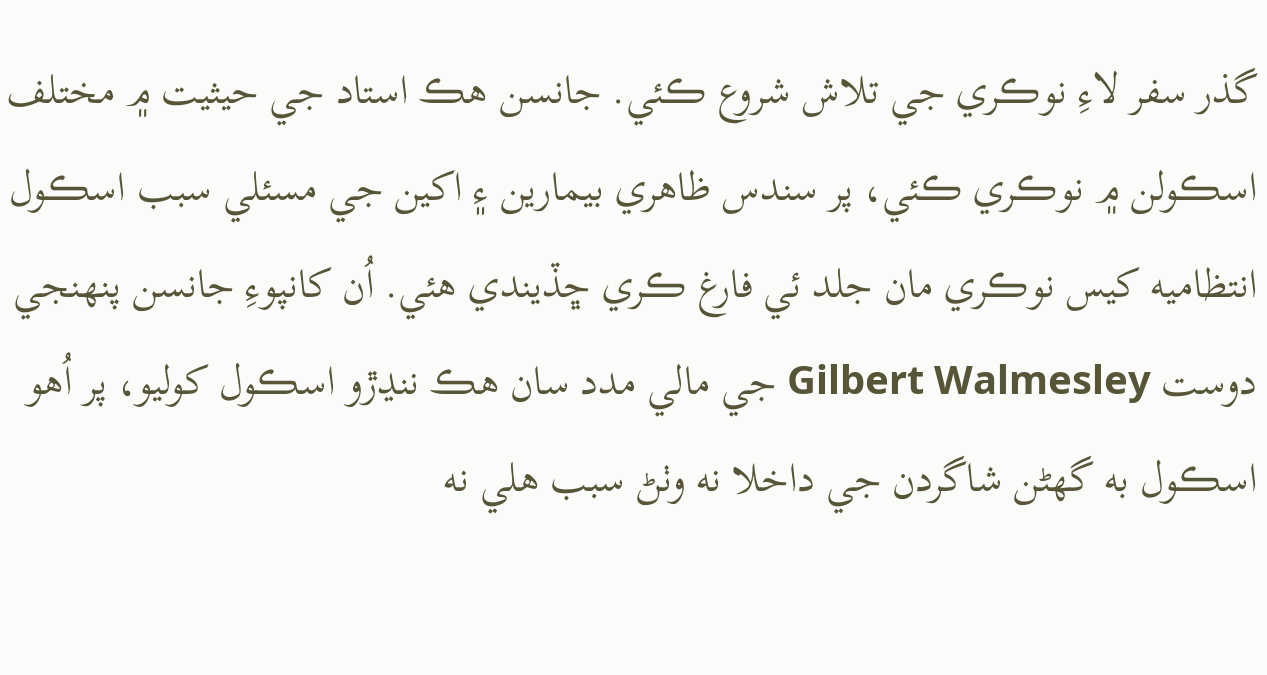گذر سفر لاءِ نوڪري جي تلاش شروع ڪئي. جانسن هڪ استاد جي حيثيت ۾ مختلف اسڪولن ۾ نوڪري ڪئي، پر سندس ظاهري بيمارين ۽ اکين جي مسئلي سبب اسڪول انتظاميه کيس نوڪري مان جلد ئي فارغ ڪري ڇڏيندي ھئي. اُن کانپوءِ جانسن پنهنجي دوست Gilbert Walmesley جي مالي مدد سان هڪ ننڍڙو اسڪول کوليو، پر اُهو اسڪول به گھڻن شاگردن جي داخلا نه وٺڻ سبب ھلي نه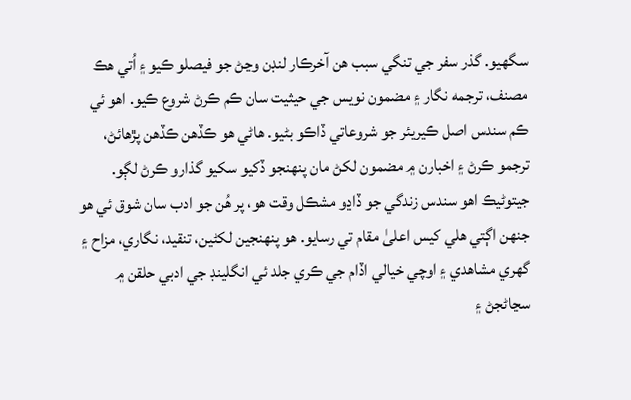سگھيو. گذر سفر جي تنگي سبب ھن آخرڪار لنڊن وڃڻ جو فيصلو ڪيو ۽ اُتي هڪ مصنف، ترجمه نگار ۽ مضمون نويس جي حيثيت سان ڪم ڪرڻ شروع ڪيو. اهو ئي ڪم سندس اصل ڪيريئر جو شروعاتي ڏاڪو بڻيو. ھاڻي ھو ڪڏهن ڪڏھن پڙهائڻ، ترجمو ڪرڻ ۽ اخبارن ۾ مضمون لکڻ مان پنھنجو ڏکيو سکيو گذارو ڪرڻ لڳو. جيتوڻيڪ اهو سندس زندگي جو ڏاڍو مشڪل وقت ھو، پر هُن جو ادب سان شوق ئي ھو جنھن اڳتي ھلي کيس اعلىٰ مقام تي رسايو. ھو پنھنجين لکڻين، تنقيد، نگاري، مزاح ۽ گهري مشاھدي ۽ اوچي خيالي اڏام جي ڪري جلد ئي انگلينڊ جي ادبي حلقن ۾ سڃاڻجڻ ۽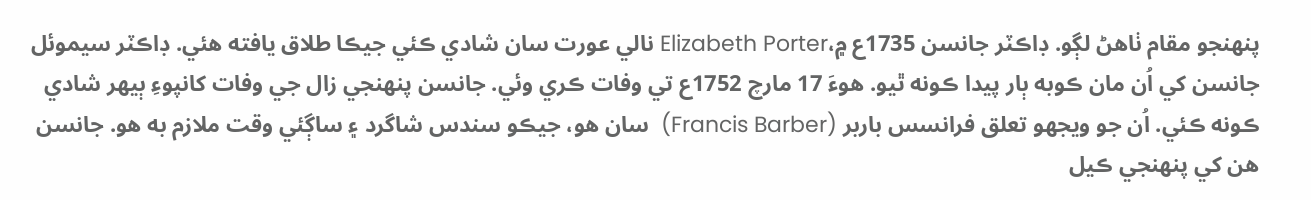پنھنجو مقام ٺاھڻ لڳو. ڊاڪٽر جانسن 1735ع ۾،Elizabeth Porter نالي عورت سان شادي ڪئي جيڪا طلاق يافته ھئي. ڊاڪٽر سيموئل جانسن کي اُن مان ڪوبه ٻار پيدا ڪونه ٿيو. هوءَ 17 مارچ 1752ع تي وفات ڪري وئي. جانسن پنھنجي زال جي وفات کانپوءِ ٻيهر شادي ڪونه ڪئي. اُن جو ويجهو تعلق فرانسس باربر (Francis Barber)  سان هو، جيڪو سندس شاگرد ۽ ساڳئي وقت ملازم به هو. جانسن هن کي پنھنجي ڪيل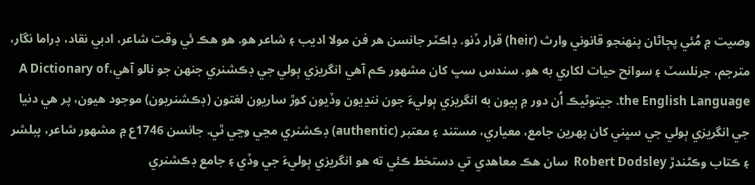وصيت ۾ مُئي پڄاڻان پنھنجو قانوني وارث (heir) قرار ڏنو. ڊاڪٽر جانسن ھر فن مولا اديب ۽ شاعر ھو. ھو ھڪ ئي وقت شاعر، ادبي نقاد، ڊراما نگار، مترجم، جرنلسٽ ۽ سوانح حيات لکاري به هو. سندس سڀ کان مشهور ڪم آهي انگريزي ٻولي جي ڊڪشنري جنھن جو نالو آھي،A Dictionary of the English Language. جيتوڻيڪ اُن دور ۾ ٻيون به انگريزي ٻوليءَ جون ننڍيون وڏيون کوڙ ساريون لغتون (ڊڪشنريون) موجود ھيون، پر ھي دنيا جي انگريزي ٻولي جي سڀني کان پهرين جامع، معياري، مستند ۽ معتبر (authentic) ڊڪشنري مڃي وڃي ٿي. جانسن 1746ع ۾ مشهور شاعر، پبلشر ۽ ڪتاب وڪڻندڙ Robert Dodsley  سان هڪ معاهدي تي دستخط ڪئي ته هو انگريزي ٻوليءَ جي وڏي ۽ جامع ڊڪشنري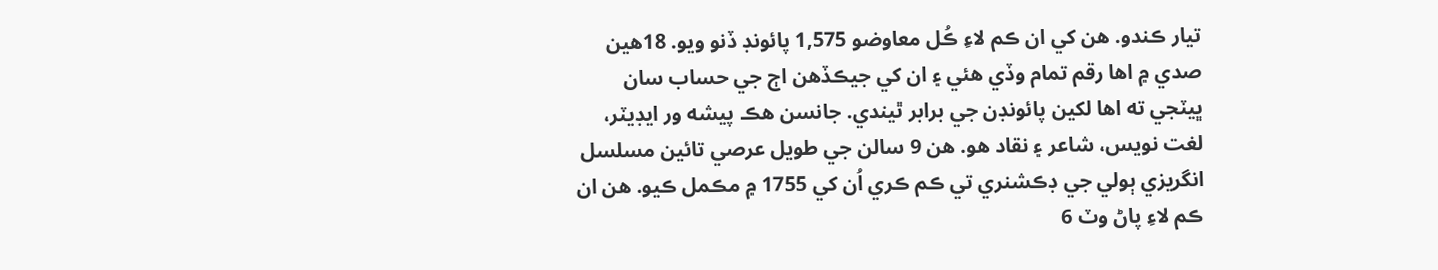تيار ڪندو. ھن کي ان ڪم لاءِ ڪُل معاوضو 1,575 پائونڊ ڏنو ويو. 18هين صدي ۾ اھا رقم تمام وڏي هئي ۽ ان کي جيڪڏهن اڄ جي حساب سان ڀيٽجي ته اھا لکين پائونڊن جي برابر ٿيندي. جانسن ھڪ پيشه ور ايڊيٽر، لغت نويس، شاعر ۽ نقاد هو. هن 9 سالن جي طويل عرصي تائين مسلسل انگريزي ٻولي جي ڊڪشنري تي ڪم ڪري اُن کي 1755 ۾ مڪمل ڪيو. ھن ان ڪم لاءِ پاڻ وٽ 6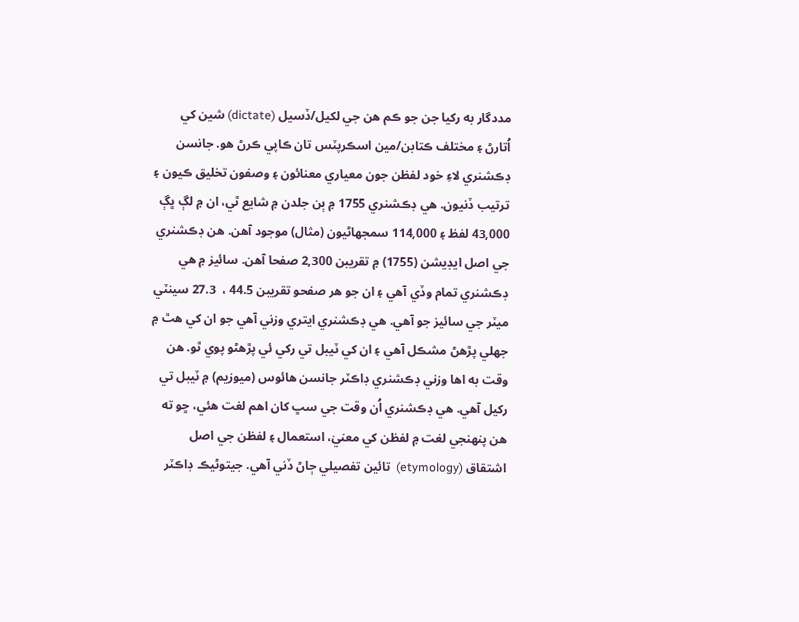مددگار به رکيا جن جو ڪم ھن جي لکيل/ڏسيل (dictate) شين کي اُتارڻ ۽ مختلف ڪتابن/مين اسڪرپٽس تان ڪاپي ڪرڻ هو. جانسن ڊڪشنري لاءِ خود لفظن جون معياري معنائون ۽ وصفون تخليق ڪيون ۽ ترتيب ڏنيون. ھي ڊڪشنري 1755 ۾ ٻن جلدن ۾ شايع ٿي، ان ۾ لڳ ڀڳ 43,000 لفظ ۽ 114,000 سمجھاڻيون (مثال) موجود آھن. ھن ڊڪشنري جي اصل ايڊيشن (1755) ۾ تقريبن 2,300 صفحا آهن. سائيز ۾ هي ڊڪشنري تمام وڏي آھي ۽ ان جو هر صفحو تقريبن 44.5 ،  27.3 سينٽي ميٽر جي سائيز جو آھي. ھي ڊڪشنري ايتري وزني آھي جو ان کي ھٿ ۾ جھلي پڙھڻ مشڪل آھي ۽ ان کي ٽيبل تي رکي ئي پڙھڻو پوي ٿو. ھن وقت به اھا وزني ڊڪشنري ڊاڪٽر جانسن ھائوس (ميوزيم) ۾ ٽيبل تي رکيل آھي. ھي ڊڪشنري اُن وقت جي سڀ کان اهم لغت هئي، ڇو ته هن پنهنجي لغت ۾ لفظن کي معنيٰ، استعمال ۽ لفظن جي اصل اشتقاق (etymology)  تائين تفصيلي ڄاڻ ڏني آھي. جيتوڻيڪ ڊاڪٽر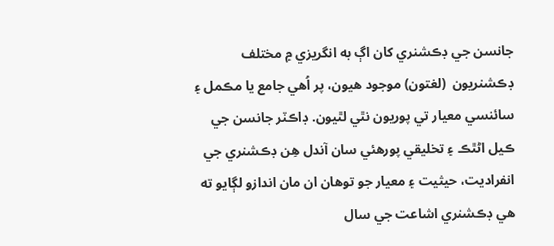جانسن جي ڊڪشنري کان اڳ به انگريزي ۾ مختلف ڊڪشنريون  (لغتون) موجود هيون، پر اُهي جامع يا مڪمل ۽ سائنسي معيار تي پوريون نٿي لٿيون. ڊاڪٽر جانسن جي ڪيل اڻٿڪ ۽ تخليقي پورھئي سان آندل ھِن ڊڪشنري جي انفراديت، حيثيت ۽ معيار جو توھان ان مان اندازو لڳايو ته ھي ڊڪشنري اشاعت جي سال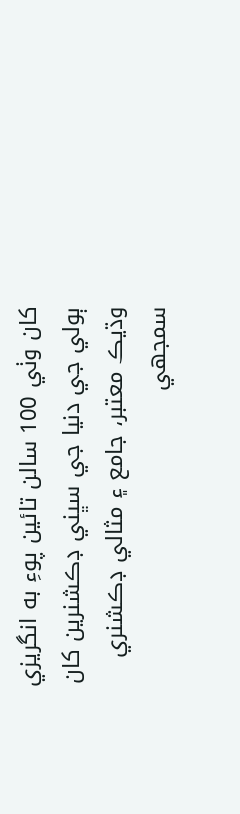کان وٺي 100 سالن تائين پوءِ به انگريزي ٻولي جي دنيا جي سڀني ڊڪشنرين کان وڌيڪ معتبر، جامع ۽ مثالي ڊڪشنري سمجهي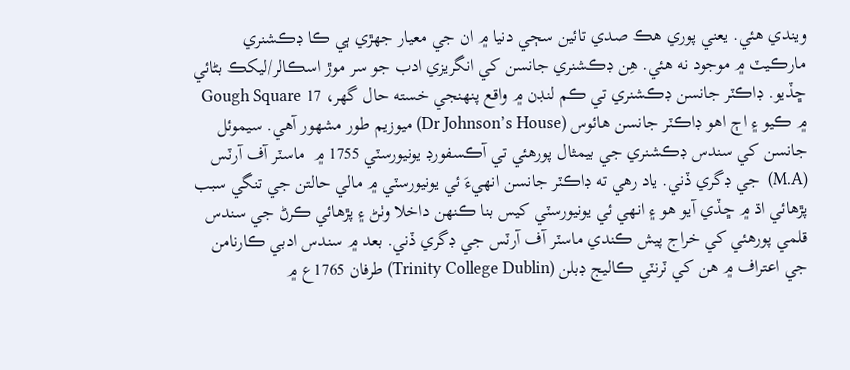ويندي ھئي. يعني پوري ھڪ صدي تائين سڄي دنيا ۾ ان جي معيار جھڙي ٻي ڪا ڊڪشنري مارڪيٽ ۾ موجود نه ھئي. هِن ڊڪشنري جانسن کي انگريزي ادب جو سر موڙ اسڪالر/ليکڪ بڻائي ڇڏيو. ڊاڪٽر جانسن ڊڪشنري تي ڪم لنڊن ۾ واقع پنھنجي خسته حال گهر، 17 Gough Square  ۾ ڪيو ۽ اڄ اھو ڊاڪٽر جانسن ھائوس (Dr Johnson’s House) ميوزيم طور مشھور آھي. سيموئل جانسن کي سندس ڊڪشنري جي بيمثال پورھئي تي آڪسفورڊ يونيورسٽي 1755 ۾  ماسٽر آف آرٽس (M.A)  جي ڊگري ڏني. ياد رھي ته ڊاڪٽر جانسن انھيءَ ئي يونيورسٽي ۾ مالي حالتن جي تنگي سبب پڙھائي اڌ ۾ ڇڏي آيو ھو ۽ انھي ئي يونيورسٽي کيس بنا ڪنھن داخلا وٺڻ ۽ پڙھائي ڪرڻ جي سندس قلمي پورھئي کي خراج پيش ڪندي ماسٽر آف آرٽس جي ڊگري ڏني. بعد ۾ سندس ادبي ڪارنامن جي اعتراف ۾ هن کي ٽرنٽي ڪاليج ڊبلن (Trinity College Dublin) طرفان 1765ع ۾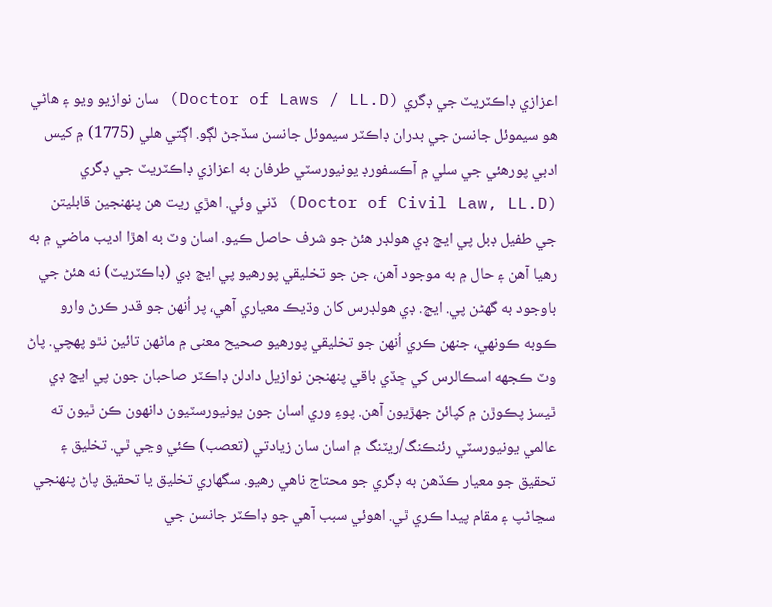اعزازي ڊاڪٽريٽ جي ڊگري (Doctor of Laws / LL.D) سان نوازيو ويو ۽ ھاڻي ھو سيموئل جانسن جي بدران ڊاڪٽر سيموئل جانسن سڏجڻ لڳو. اڳتي ھلي (1775) ۾ کيس ادبي پورھئي جي سلي ۾ آڪسفورڊ يونيورسٽي طرفان به اعزازي ڊاڪٽريٽ جي ڊگري (Doctor of Civil Law, LL.D) ڏني وئي. اھڙي ريت ھن پنھنجين قابليتن جي طفيل ڊبل پي ايڇ ڊي ھولڊر ھئڻ جو شرف حاصل ڪيو. اسان وٽ به اھڙا اديب ماضي ۾ به رھيا آھن ۽ حال ۾ به موجود آھن، جن جو تخليقي پورھيو پي ايڇ ڊي (ڊاڪٽريٽ) نه ھئڻ جي باوجود به گھڻن پي. ايڇ. ڊي ھولڊرس کان وڌيڪ معياري آھي، پر اُنھن جو قدر ڪرڻ وارو ڪوبه ڪونھي، جنھن ڪري اُنھن جو تخليقي پورھيو صحيح معنى ۾ ماڻھن تائين نٿو پھچي. پاڻ وٽ ڪجھه اسڪالرس کي ڇڏي باقي پنھنجن نوازيل دادلن ڊاڪٽر صاحبان جون پي ايڇ ڊي ٿيسز پڪوڙن ۾ کپائڻ جھڙيون آھن. پوءِ وري اسان جون يونيورسٽيون دانھون ڪن ٿيون ته عالمي يونيورسٽي رئنڪنگ/ريٽنگ ۾ اسان سان زيادتي (تعصب) ڪئي وڃي ٿي. تخليق ۽ تحقيق جو معيار ڪڏھن به ڊگري جو محتاج ناھي رھيو. سگھاري تخليق يا تحقيق پاڻ پنھنجي سڃاڻپ ۽ مقام پيدا ڪري ٿي. اھوئي سبب آھي جو ڊاڪٽر جانسن جي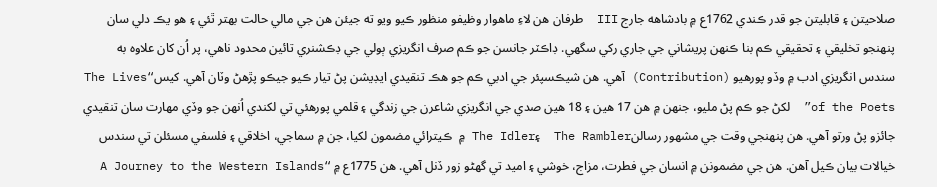صلاحيتن ۽ قابليتن جو قدر ڪندي 1762ع ۾ بادشاهه جارج III  طرفان هن لاءِ ماھوار وظيفو منظور ڪيو ويو ته جيئن هن جي مالي حالت بهتر ٿئي ۽ ھو يڪ دلي سان پنھنجو تخليقي ۽ تحقيقي ڪم بنا ڪنھن پريشاني جي جاري رکي سگھي. ڊاڪٽر جانسن جو ڪم صرف انگريزي ٻولي جي ڊڪشنري تائين محدود ناھي، پر اُن کان علاوه به سندس انگريزي ادب ۾ وڏو پورھيو (Contribution) آھي. هن شيڪسپئر جي ادبي ڪم جو هڪ تنقيدي ايڊيشن پڻ تيار ڪيو جيڪو پڙھڻ وٽان آھي. کيس“The Lives of the Poets”  لکڻ جو ڪم پڻ مليو، جنهن ۾ هن 17 هين ۽ 18 هين صدي جي انگريزي شاعرن جي زندگي ۽ قلمي پورھئي تي لکندي اُنھن جو وڏي مھارت سان تنقيدي جائزو پڻ ورتو آھي. هن پنھنجي وقت جي مشھور رسالنThe Rambler  ۽The Idler ۾ ڪيترائي مضمون لکيا، جن ۾ سماجي، اخلاقي ۽ فلسفي مسئلن تي سندس خيالات بيان ڪيل آھن. ھن جي مضمونن ۾ انسان جي فطرت، مزاج، خوشي ۽ اميد تي گهڻو زور ڏنل آھي. ھن 1775ع ۾ “A Journey to the Western Islands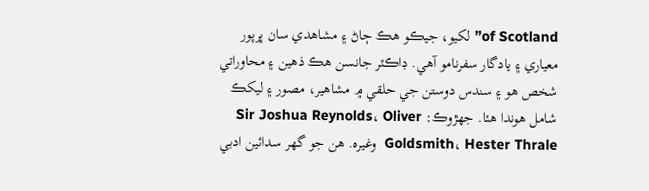of Scotland” لکيو، جيڪو هڪ ڄاڻ ۽ مشاھدي سان ڀرپور معياري ۽ يادگار سفرنامو آهي. ڊاڪٽر جانسن ھڪ ذهين ۽ محاوراتي شخص هو ۽ سندس دوستن جي حلقي ۾ مشاهير، مصور ۽ ليکڪ شامل ھوندا هئا. جهڙوڪ: Sir Joshua Reynolds، Oliver Goldsmith، Hester Thrale  وغيره. ھن جو گھر سدائين ادبي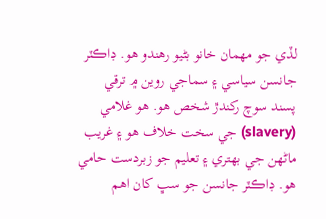لڏي جو مھمان خانو بڻيو رھندو ھو. ڊاڪٽر جانسن سياسي ۽ سماجي روين ۾ ترقي پسند سوچ رکندڙ شخص ھو. هو غلامي (slavery) جي سخت خلاف هو ۽ غريب ماڻهن جي بهتري ۽ تعليم جو زبردست حامي هو. ڊاڪٽر جانسن جو سڀ کان اھم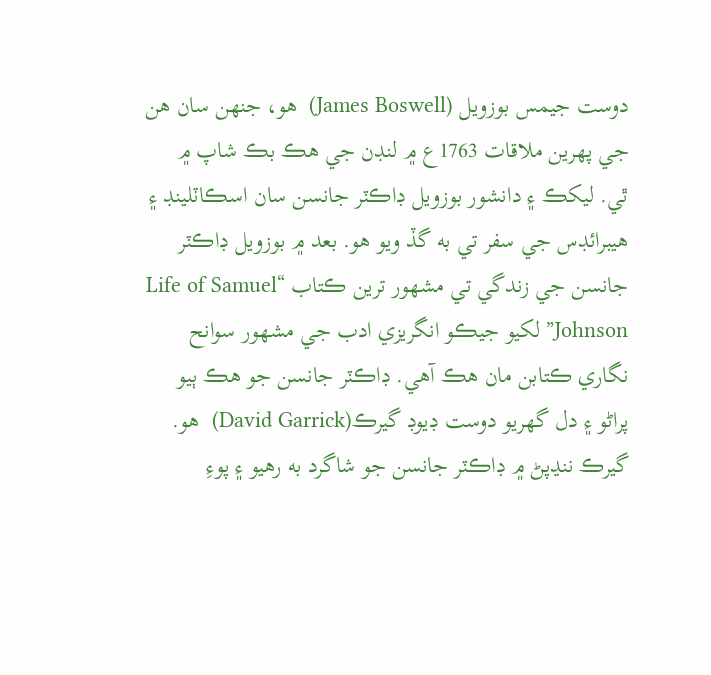دوست جيمس بوزويل (James Boswell)  هو، جنھن سان ھن جي پھرين ملاقات 1763ع ۾ لنڊن جي هڪ بڪ شاپ ۾ ٿي. ليکڪ ۽ دانشور بوزويل ڊاڪٽر جانسن سان اسڪاٽلينڊ ۽ هيبرائڊس جي سفر تي به گڏ ويو ھو. بعد ۾ بوزويل ڊاڪٽر جانسن جي زندگي تي مشهور ترين ڪتاب “Life of Samuel Johnson” لکيو جيڪو انگريزي ادب جي مشهور سوانح نگاري ڪتابن مان هڪ آھي. ڊاڪٽر جانسن جو ھڪ ٻيو پراڻو ۽ دل گھريو دوست ڊيوڊ گيرڪ(David Garrick)  هو. گيرڪ ننڍپڻ ۾ ڊاڪٽر جانسن جو شاگرد به رهيو ۽ پوءِ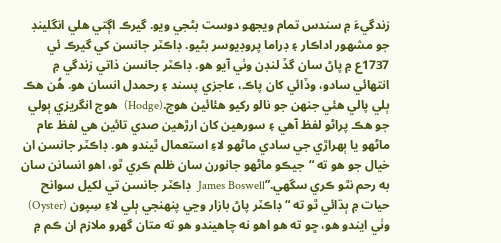زندگيءَ ۾ سندس تمام ويجهو دوست بڻجي ويو. گيرڪ اڳتي هلي انگلينڊ جو مشهور اداڪار ۽ ڊراما پروڊيوسر بڻيو. ڊاڪٽر جانسن کي گيرڪ ئي 1737ع ۾ پاڻ سان گڏ لنڊن وٺي آيو ھو. ڊاڪٽر جانسن ذاتي زندگي ۾ انتھائي سادو، وڏائي کان پاڪ، عاجزي پسند ۽ رحمدل انسان ھو. ھُن ھڪ ٻلي پالي ھئي جنھن جو نالو رکيو ھئائين ھوج.(Hodge)  هوج انگريزي ٻولي جو ھڪ پراڻو لفظ آھي ۽ سورھين کان ارڙھين صدي تائين ھي لفظ عام ماڻهو يا ٻھراڙي جي سادي ماڻھو لاءِ استعمال ٿيندو ھو. ڊاڪٽر جانسن ان خيال جو ھو ته “جيڪو ماڻهو جانورن سان ظلم ڪري ٿو، اهو انسانن سان به رحم نٿو ڪري سگهي.”James Boswell  ڊاڪٽر جانسن تي لکيل سوانح حيات ۾ ٻڌائي ٿو ته “ڊاڪٽر پاڻ بازار وڃي پنھنجي ٻلي لاءِ سِپون (Oyster)  وٺي ايندو ھو، ڇو ته ھو اھو نه چاهيندو ھو ته متان گھرو ملازم ان ڪم ۾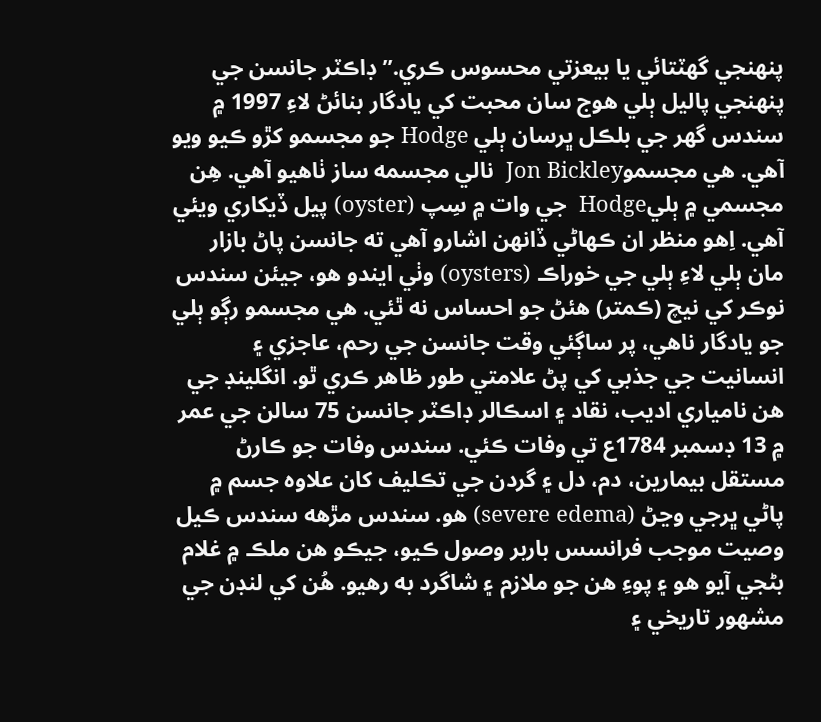پنھنجي گهٽتائي يا بيعزتي محسوس ڪري.” ڊاڪٽر جانسن جي پنھنجي پاليل ٻلي ھوج سان محبت کي يادگار بنائڻ لاءِ 1997 ۾ سندس گهر جي بلڪل ڀرسان ٻلي Hodge جو مجسمو کڙو ڪيو ويو آھي. ھي مجسموJon Bickley  نالي مجسمه ساز ٺاهيو آھي. ھِن مجسمي ۾ ٻليHodge  جي وات ۾ سِپ (oyster) پيل ڏيکاري ويئي آهي. اِهو منظر ان ڪهاڻي ڏانهن اشارو آهي ته جانسن پاڻ بازار مان ٻلي لاءِ ٻلي جي خوراڪ (oysters) وٺي ايندو هو، جيئن سندس نوڪر کي نيچ (ڪمتر) ھئڻ جو احساس نه ٿئي. هي مجسمو رڳو ٻلي جو يادگار ناهي، پر ساڳئي وقت جانسن جي رحم، عاجزي ۽ انسانيت جي جذبي کي پڻ علامتي طور ظاھر ڪري ٿو. انگلينڊ جي ھن نامياري اديب، نقاد ۽ اسڪالر ڊاڪٽر جانسن 75 سالن جي عمر ۾ 13 ڊسمبر 1784ع تي وفات ڪئي. سندس وفات جو ڪارڻ مستقل بيمارين، دم، دل ۽ گردن جي تڪليف کان علاوه جسم ۾ پاڻي ڀرجي وڃڻ (severe edema) هو. سندس مڙهه سندس ڪيل وصيت موجب فرانسس باربر وصول ڪيو، جيڪو ھن ملڪ ۾ غلام بڻجي آيو هو ۽ پوءِ ھن جو ملازم ۽ شاگرد به رھيو. هُن کي لنڊن جي مشھور تاريخي ۽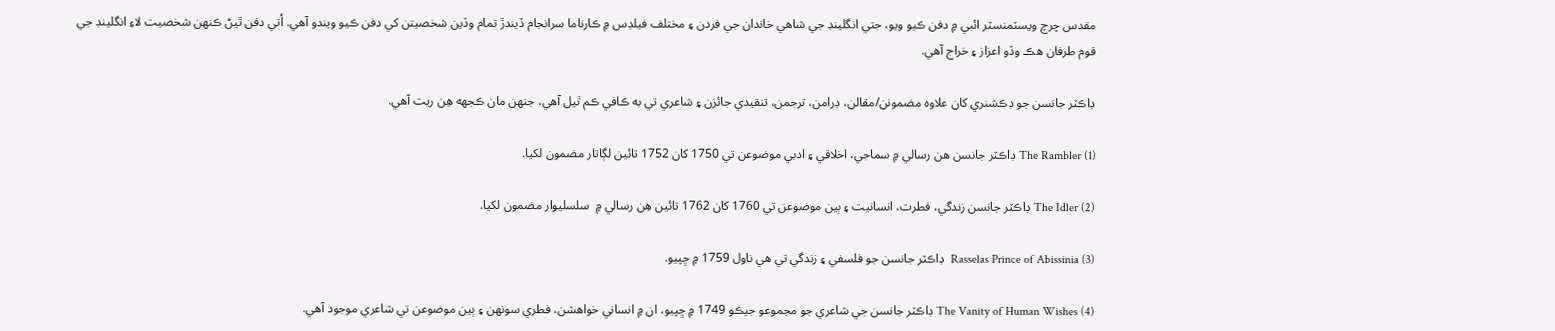مقدس چرچ ويسٽمنسٽر ائبي ۾ دفن ڪيو ويو، جتي انگلينڊ جي شاھي خاندان جي فردن ۽ مختلف فيلڊس ۾ ڪارناما سرانجام ڏيندڙ تمام وڏين شخصيتن کي دفن ڪيو ويندو آھي. اُتي دفن ٿيڻ ڪنھن شخصيت لاءِ انگلينڊ جي قوم طرفان ھڪ وڏو اعزاز ۽ خراج آھي.

ڊاڪٽر جانسن جو ڊڪشنري کان علاوه مضمونن/مقالن، ڊرامن، ترجمن، تنقيدي جائزن ۽ شاعري تي به ڪافي ڪم ٿيل آھي، جنھن مان ڪجھه ھِن ريت آھي.

(1) The Rambler ڊاڪٽر جانسن ھن رسالي ۾ سماجي، اخلاقي ۽ ادبي موضوعن تي 1750 کان 1752 تائين لڳاتار مضمون لکيا.

(2) The Idler ڊاڪٽر جانسن زندگي، فطرت، انسانيت ۽ ٻين موضوعن تي 1760 کان 1762 تائين ھِن رسالي ۾  سلسليوار مضمون لکيا.

(3) Rasselas Prince of Abissinia  ڊاڪٽر جانسن جو فلسفي ۽ زندگي تي ھي ناول 1759 ۾ ڇپيو.

(4) The Vanity of Human Wishes ڊاڪٽر جانسن جي شاعري جو مجموعو جيڪو 1749 ۾ ڇپيو، ان ۾ انساني خواھشن، فطري سونھن ۽ ٻين موضوعن تي شاعري موجود آھي.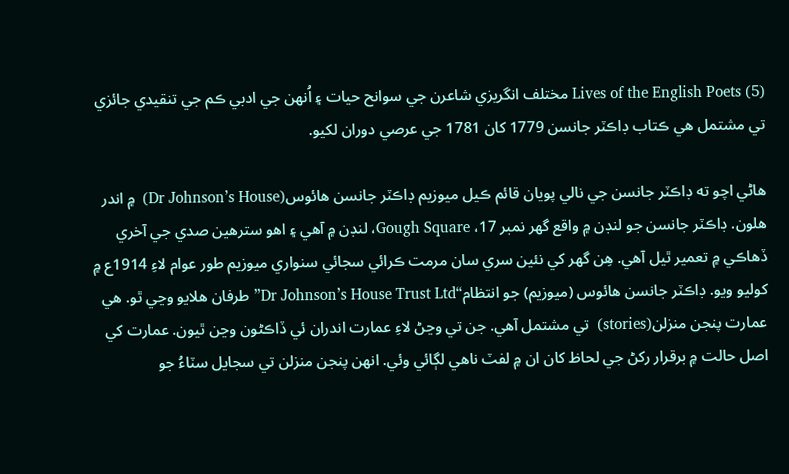(5) Lives of the English Poets مختلف انگريزي شاعرن جي سوانح حيات ۽ اُنھن جي ادبي ڪم جي تنقيدي جائزي تي مشتمل ھي ڪتاب ڊاڪٽر جانسن 1779 کان 1781 جي عرصي دوران لکيو.

ھاڻي اچو ته ڊاڪٽر جانسن جي نالي پويان قائم ڪيل ميوزيم ڊاڪٽر جانسن ھائوس(Dr Johnson’s House)  ۾ اندر ھلون. ڊاڪٽر جانسن جو لنڊن ۾ واقع گهر نمبر 17، Gough Square، لنڊن ۾ آهي ۽ اھو سترھين صدي جي آخري ڏھاڪي ۾ تعمير ٿيل آھي. ھِن گھر کي نئين سري سان مرمت ڪرائي سجائي سنواري ميوزيم طور عوام لاءِ 1914ع ۾ کوليو ويو. ڊاڪٽر جانسن ھائوس (ميوزيم) جو انتظام“Dr Johnson’s House Trust Ltd” طرفان هلايو وڃي ٿو. ھي عمارت پنجن منزلن(stories)  تي مشتمل آهي. جن تي وڃڻ لاءِ عمارت اندران ئي ڏاڪڻون وڃن ٿيون. عمارت کي اصل حالت ۾ برقرار رکڻ جي لحاظ کان ان ۾ لفٽ ناھي لڳائي وئي. انھن پنجن منزلن تي سجايل سٽاءُ جو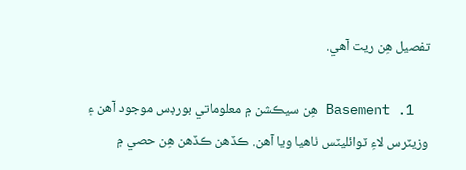تفصيل ھِن ريت آھي.

  1. Basement هِن سيڪشن ۾ معلوماتي بورڊس موجود آھن ۽ وزيٽرس لاءِ ٽوائليٽس ٺاھيا ويا آھن. ڪڏهن ڪڏھن ھِن حصي ۾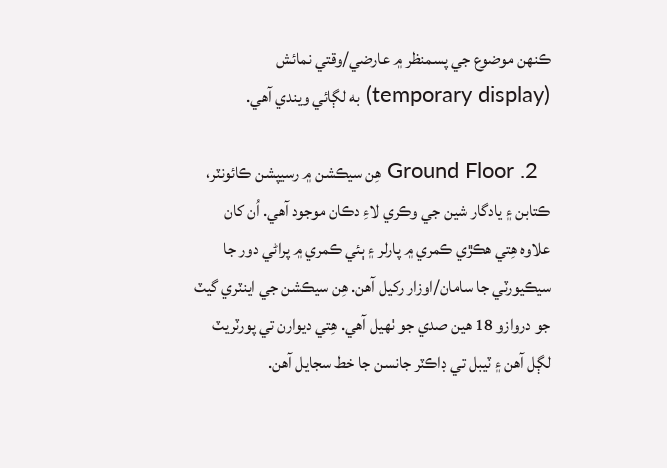ڪنھن موضوع جي پسمنظر ۾ عارضي/وقتي نمائش (temporary display) به لڳائي ويندي آھي.

  2. Ground Floor هِن سيڪشن ۾ رسيپشن ڪائونٽر، ڪتابن ۽ يادگار شين جي وڪري لاءِ دڪان موجود آھي. اُن کان علاوه ھِتي ھڪڙي ڪمري ۾ پارلر ۽ ٻئي ڪمري ۾ پراڻي دور جا سيڪيورٽي جا سامان/اوزار رکيل آھن. ھِن سيڪشن جي اينٽري گيٽ جو دروازو 18 هين صدي جو ٺھيل آھي. ھِتي ديوارن تي پورٽريٽ لڳل آھن ۽ ٽيبل تي ڊاڪٽر جانسن جا خط سجايل آھن.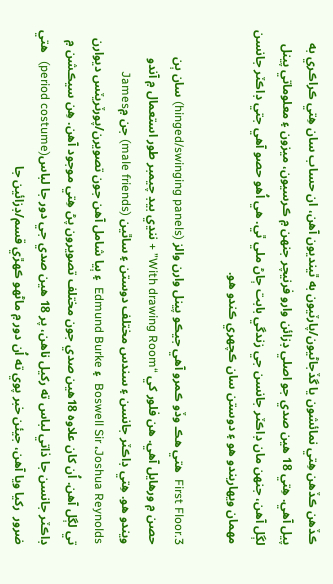ڪڏهن ڪڏهن ھِتي نمائشون يا گڏجاڻيون/پارٽيون به ٿينديون آھن، ان حساب سان ھِتي ڪراڪري به پيل آھي. ھِتي 18 هين صدي جو اصلي ڊزائن وارو فرنيچر جنھن ۾ ڪرسيون، ميزون ۽ معلوماتي پينل لڳل آھن، جنھن مان ڊاڪٽر جانسن جي زندگي بابت ڄاڻ ملي ٿي. هي اُهو حصو آهي جتي ڊاڪٽر جانسن مهمان ويهاريندو هو ۽ دوستن سان ڪچھري ڪندو هو.

3.First Floor  هتي هڪ وڏو ڪمرو آهي جيڪو پينل وارن والز (hinged/swinging panels) سان ٻن حصن ۾ ورهايل آھي. هن فلور کي “With drawing Room” + ننڍي بيڊ چيمبر طور استعمال ۾ آندو ويندو ھو. هِتي ڊاڪٽر جانسن ۽ سندس مختلف دوستن ۽ ساٿين (male friends) جن ۾James Boswell Sir ،Joshua Reynolds  ۽ Edmund Burke  ۽ ٻيا شامل آھن جون تصويرن/پورٽريٽس ديوارن تي لڳل آھن. اُن کان علاوه 18هين صدي جون مختلف تصويرون پڻ ھِتي موجود آھن. ھِن سيڪشن ۾ ڊاڪٽر جانسن جا ذاتي لباس ته رکيل ناھن، پر 18 هين صدي جي دور جا لباس(period costume)   هتي ضرور  رکيا ويا آھن، جيئن خبر پوي ته اُن دور ۾ ماڻھو ڪھڙي قسم/ڊزائين جا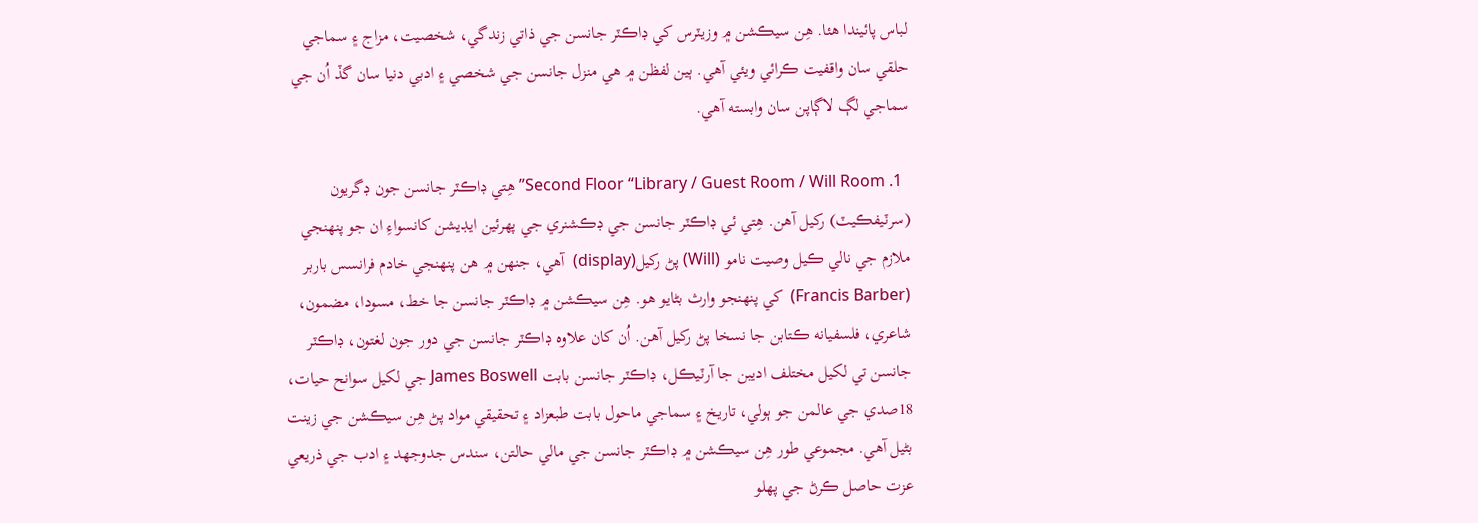لباس پائيندا ھئا. ھِن سيڪشن ۾ وزيٽرس کي ڊاڪٽر جانسن جي ذاتي زندگي، شخصيت، مزاج ۽ سماجي حلقي سان واقفيت ڪرائي ويئي آھي. ٻين لفظن ۾ هي منزل جانسن جي شخصي ۽ ادبي دنيا سان گڏ اُن جي سماجي لڳ لاڳاپن سان وابسته آھي.

  1. Second Floor “Library / Guest Room / Will Room” ھِتي ڊاڪٽر جانسن جون ڊگريون (سرٽيفڪيٽ) رکيل آھن. ھِتي ئي ڊاڪٽر جانسن جي ڊڪشنري جي پھرئين ايڊيشن کانسواءِ ان جو پنھنجي ملازم جي نالي ڪيل وصيت نامو (Will) پڻ رکيل(display)  آهي، جنهن ۾ هن پنهنجي خادم فرانسس باربر (Francis Barber)  کي پنهنجو وارث بڻايو ھو. ھِن سيڪشن ۾ ڊاڪٽر جانسن جا خط، مسودا، مضمون، شاعري، فلسفيانه ڪتابن جا نسخا پڻ رکيل آھن. اُن کان علاوه ڊاڪٽر جانسن جي دور جون لغتون، ڊاڪٽر جانسن تي لکيل مختلف اديبن جا آرٽيڪل، ڊاڪٽر جانسن بابت James Boswell جي لکيل سوانح حيات، 18صدي جي عالمن جو ٻولي، تاريخ ۽ سماجي ماحول بابت طبعزاد ۽ تحقيقي مواد پڻ ھِن سيڪشن جي زينت بڻيل آھي. مجموعي طور ھِن سيڪشن ۾ ڊاڪٽر جانسن جي مالي حالتن، سندس جدوجهد ۽ ادب جي ذريعي عزت حاصل ڪرڻ جي پھلو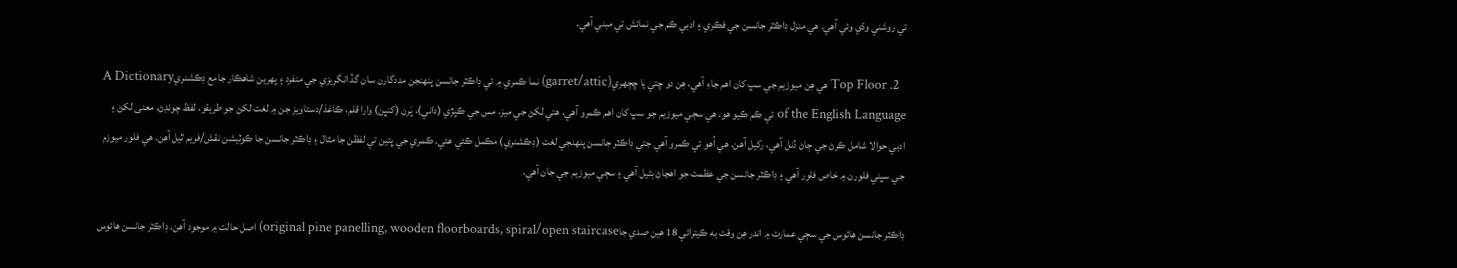تي روشني وڌي وئي آھي. هي منزل ڊاڪٽر جانسن جي فڪري ۽ ادبي ڪم جي نمائش تي مبني آھي.

  2. Top Floor هي ھِن ميوزيم جي سڀ کان اهم جاءِ آهي، ھِن دو ڇتي يا ڇڄھري(garret/attic) نما ڪمري ۾ ئي ڊاڪٽر جانسن پنهنجن مددگارن سان گڏ انگريزي جي منفرد ۽ پھرين شاھڪار جامع ڊڪشنريA Dictionary of the English Language تي ڪم ڪيو ھو. ھي سڄي ميوزيم جو سڀ کان اهم ڪمرو آهي، ھتي لکڻ جي ميز، مس جي ڪپڙي (داني)، پَرن (کنڀن) وارا قلم، ڪاغذ/دستاويز جن ۾ لغت لکڻ جو طريقو، لفظ چونڊڻ، معنى لکڻ ۽ ادبي حوالا شامل ڪرڻ جي ڄاڻ ڏنل آھي، رکيل آھن. هي اُھو ئي ڪمرو آهي جتي ڊاڪٽر جانسن پنھنجي لغت (ڊڪشنري) مڪمل ڪئي ھئي. ڪمري جي ڀتين تي لفظن جا مثال ۽ ڊاڪٽر جانسن جا ڪوٽيشن نقش/فريم ٿيل آھن. هي فلور ميوزم جي سڀني فلورن ۾ خاص فلور آھي ۽ ڊاڪٽر جانسن جي عظمت جو اھڃاڻ بڻيل آهي ۽ سڄي ميوزيم جي جان آھي.

ڊاڪٽر جانسن ھائوس جي سڄي عمارت ۾ اندر ھِن وقت به ڪيترائي 18 هين صدي جاoriginal pine panelling, wooden floorboards, spiral/open staircase) اصل حالت ۾ موجود آهن. ڊاڪٽر جانسن ھائوس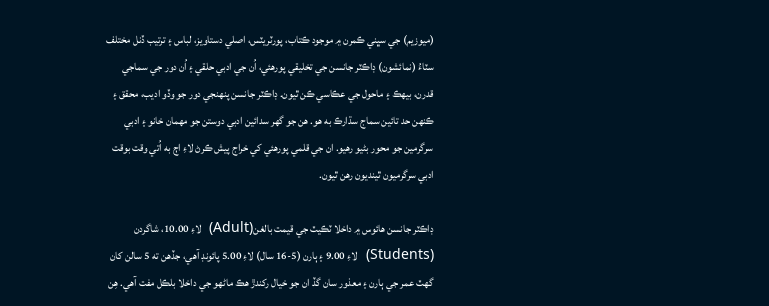(ميوزيم) جي سڀني ڪمرن ۾ موجود ڪتاب، پورٽريٽس، اصلي دستاويز، لباس ۽ ترتيب ڏنل مختلف سٽاءُ (نمائشون) ڊاڪٽر جانسن جي تخليقي پورھئي، اُن جي ادبي حلقي ۽ اُن دور جي سماجي قدرن، بيھڪ ۽ ماحول جي عڪاسي ڪن ٿيون. ڊاڪٽر جانسن پنھنجي دور جو وڏو اديب، محقق ۽ ڪنھن حد تائين سماج سڌارڪ به ھو. ھن جو گھر سدائين ادبي دوستن جو مھمان خانو ۽ ادبي سرگرمين جو محور بڻيو رھيو. ان جي قلمي پورھئي کي خراج پيش ڪرڻ لاءِ اڄ به اُتي وقت بوقت ادبي سرگرميون ٿينديون رھن ٿيون.

ڊاڪٽر جانسن ھائوس ۾ داخلا ٽڪيٽ جي قيمت بالغن(Adult)  لاءِ 10.00، شاگردن (Students)  لاءِ 9.00 ۽ ٻارن (5-16 سال) لاءِ 5.00 پائونڊ آھي، جڏھن ته 5 سالن کان گھٽ عمر جي ٻارن ۽ معذور سان گڏ ان جو خيال رکندڙ ھڪ ماڻھو جي داخلا بلڪل مفت آھي. ھِن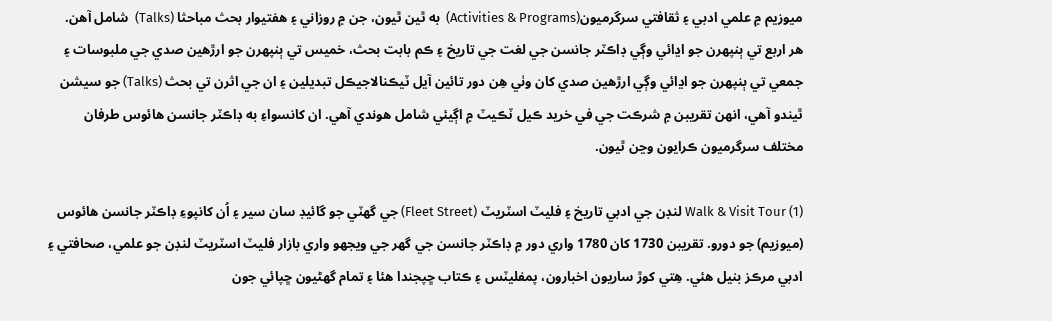ميوزيم ۾ علمي ادبي ۽ ثقافتي سرگرميون(Activities & Programs)  به ٿين ٿيون، جن ۾ روزاني ۽ هفتيوار بحث مباحثا (Talks)  شامل آھن. ھر اربع تي ٻنپھرن جو اڍائي وڳي ڊاڪٽر جانسن جي لغت جي تاريخ ۽ ڪم بابت بحث، خميس تي ٻنپھرن جو ارڙھين صدي جي ملبوسات ۽ جمعي تي ٻنپھرن جو اڍائي وڳي ارڙھين صدي کان وٺي ھِن دور تائين آيل ٽيڪنالاجيڪل تبديلين ۽ ان جي اثرن تي بحث (Talks) جو سيشن ٿيندو آھي، انھن تقريبن ۾ شرڪت جي في خريد ڪيل ٽڪيٽ ۾ اڳيئي شامل ھوندي آهي. ان کانسواءِ به ڊاڪٽر جانسن ھائوس طرفان مختلف سرگرميون ڪرايون وڃن ٿيون.

(1) Walk & Visit Tour لنڊن جي ادبي تاريخ ۽ فليٽ اسٽريٽ (Fleet Street) جي گهٽي جو گائيڊ سان سير ۽ اُن کانپوءِ ڊاڪٽر جانسن هائوس (ميوزيم) جو دورو. تقريبن 1730 کان 1780 واري دور ۾ ڊاڪٽر جانسن جي گھر جي ويجھو واري بازار فليٽ اسٽريٽ لنڊن جو علمي، صحافتي ۽ ادبي مرڪز بنيل هئي. ھِتي کوڙ ساريون اخبارون، پمفليٽس ۽ ڪتاب ڇپجندا هئا ۽ تمام گھڻيون ڇپائي جون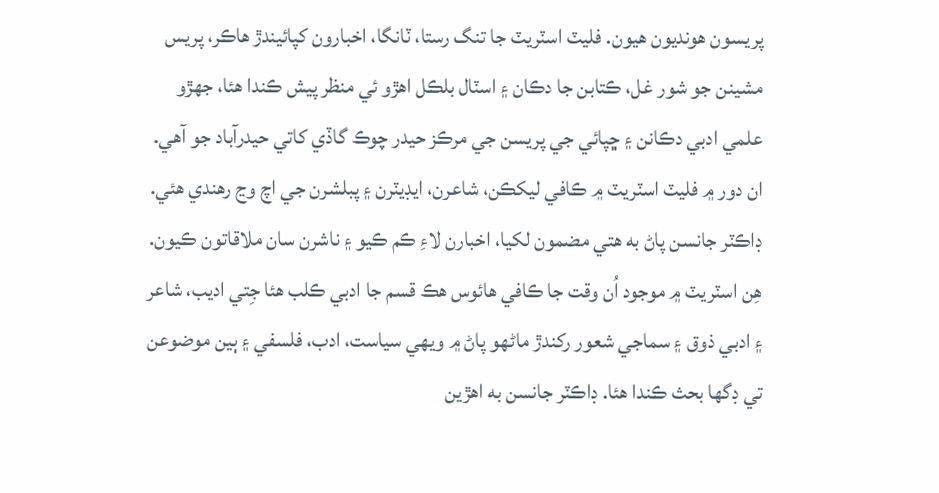پريسون ھونديون ھيون. فليٽ اسٽريٽ جا تنگ رستا، ٽانگا، اخبارون کپائيندڙ ھاڪر، پريس مشينن جو شور غل، ڪتابن جا دڪان ۽ اسٽال بلڪل اھڙو ئي منظر پيش ڪندا ھئا، جھڙو علمي ادبي دڪانن ۽ ڇپائي جي پريسن جي مرڪز حيدر چوڪ گاڏي کاتي حيدرآباد جو آھي. ان دور ۾ فليٽ اسٽريٽ ۾ ڪافي ليکڪن، شاعرن، ايڊيٽرن ۽ پبلشرن جي اچ وڃ رھندي ھئي. ڊاڪٽر جانسن پاڻ به هتي مضمون لکيا، اخبارن لاءِ ڪم ڪيو ۽ ناشرن سان ملاقاتون ڪيون. ھِن اسٽريٽ ۾ موجود اُن وقت جا ڪافي ھائوس ھڪ قسم جا ادبي ڪلب هئا جِتي اديب، شاعر ۽ ادبي ذوق ۽ سماجي شعور رکندڙ ماڻھو پاڻ ۾ ويھي سياست، ادب، فلسفي ۽ ٻين موضوعن تي ڊگھا بحث ڪندا ھئا. ڊاڪٽر جانسن به اهڙين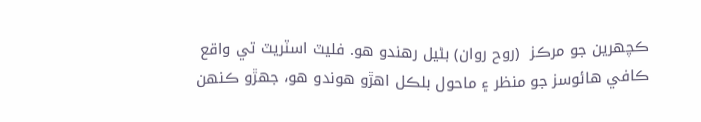ڪچھرين جو مرڪز  (روح روان) بڻيل رھندو ھو. فليٽ اسٽريٽ تي واقع ڪافي ھائوسز جو منظر ۽ ماحول بلڪل اھڙو ھوندو ھو، جھڙو ڪنھن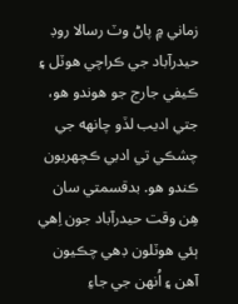زماني ۾ پاڻ وٽ رسالا روڊ حيدرآباد جي ڪراچي ھوٽل ۽ ڪيفي جارج جو ھوندو ھو، جتي اديب لڏو چانھه جي چشڪي تي ادبي ڪچھريون ڪندو ھو. بدقسمتي سان ھِن وقت حيدرآباد جون اِھي ٻئي ھوٽلون ڊھي چڪيون آھن ۽ اُنھن جي جاءِ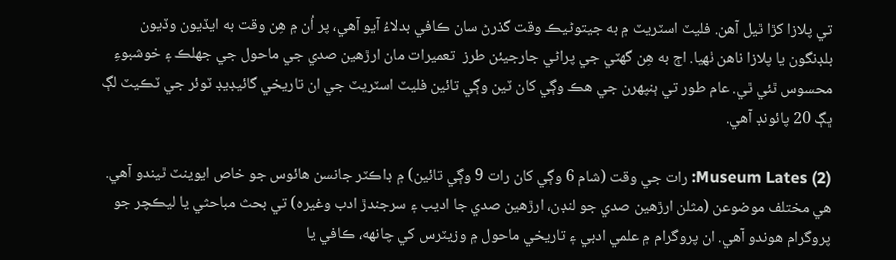تي پلازا کڙا ٿيل آھن. فليٽ اسٽريٽ ۾ به جيتوڻيڪ وقت گذرڻ سان ڪافي بدلاءُ آيو آھي، پر اُن ۾ ھِن وقت به ايڏيون وڏيون بلڊنگون يا پلازا ناھن ٺھيا. اڄ به ھِن گھٽي جي پراڻي جارجيئن طرز  تعميرات مان ارڙھين صدي جي ماحول جي جھلڪ ۽ خوشبوءِ محسوس ٿئي ٿي. عام طور تي ٻنپھرن جي ھڪ وڳي کان ٽين وڳي تائين فليٽ اسٽريٽ جي ان تاريخي گائيڊيڊ ٽوئر جي ٽڪيٽ لڳ ڀڳ 20 پائونڊ آهي.

(2) Museum Lates: رات جي وقت (شام 6 وڳي کان رات 9 وڳي تائين) ۾ ڊاڪٽر جانسن ھائوس جو خاص ايوينٽ ٿيندو آھي. ھي مختلف موضوعن (مثلن ارڙھين صدي جو لنڊن، ارڙھين صدي جا اديب ۽ سرجندڙ ادب وغيره) تي بحث مباحثي يا ليڪچر جو پروگرام ھوندو آھي. ان پروگرام ۾ علمي ادبي ۽ تاريخي ماحول ۾ وزيٽرس کي چانھه، ڪافي يا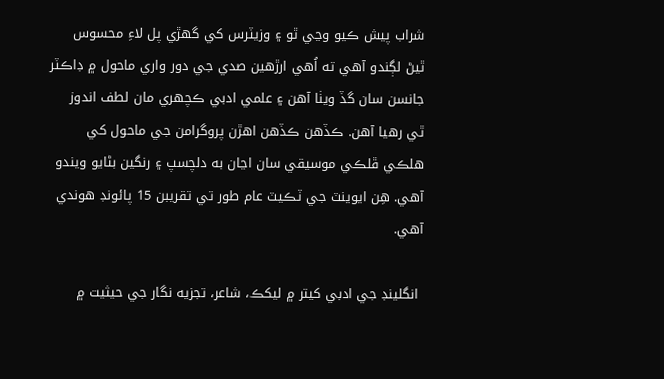شراب پيش ڪيو وڃي ٿو ۽ وزيٽرس کي گھڙي پل لاءِ محسوس ٿيڻ لڳندو آھي ته اُھي ارڙھين صدي جي دور واري ماحول ۾ ڊاڪٽر جانسن سان گڏ ويٺا آھن ۽ علمي ادبي ڪچھري مان لطف اندوز ٿي رھيا آھن. ڪڏھن ڪڏھن اھڙن پروگرامن جي ماحول کي ھلڪي ڦلڪي موسيقي سان اڃان به دلچسپ ۽ رنگين بڻايو ويندو آھي. ھِن ايوينٽ جي ٽڪيٽ عام طور تي تقريبن 15 پائونڊ ھوندي آھي.

 انگلينڊ جي ادبي کيتر ۾ ليکڪ، شاعر، تجزيه نگار جي حيثيت ۾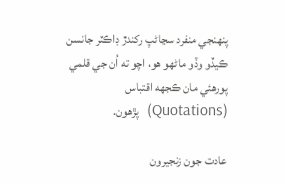پنھنجي منفرد سڃاڻپ رکندڙ ڊاڪٽر جانسن ڪيڏو وڏو ماڻھو ھو، اچو ته اُن جي قلمي پورھئي مان ڪجھه اقتباس (Quotations)  پڙھون.

عادت جون زنجيرون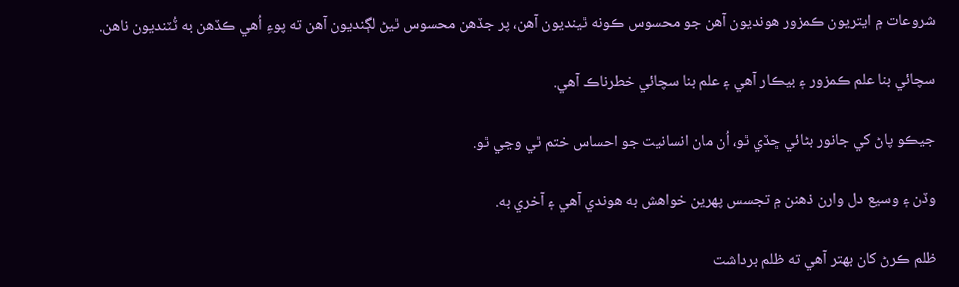شروعات ۾ ايتريون ڪمزور هونديون آهن جو محسوس ڪونه ٿينديون آھن، پر جڏهن محسوس ٿيڻ لڳنديون آھن ته پوءِ اُھي ڪڏھن به ٽُٽنديون ناهن.

سچائي بنا علم ڪمزور ۽ بيڪار آهي ۽ علم بنا سچائي خطرناڪ آهي.

جيڪو پاڻ کي جانور بڻائي ڇڏي ٿو، اُن مان انسانيت جو احساس ختم ٿي وڃي ٿو.

وڏن ۽ وسيع دل وارن ذهنن ۾ تجسس پهرين خواهش به هوندي آهي ۽ آخري به.

ظلم ڪرڻ کان بهتر آهي ته ظلم برداشت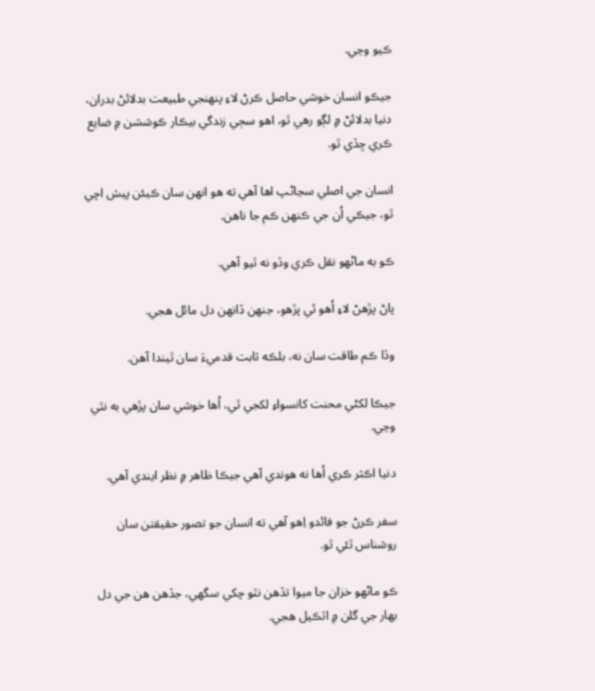ڪيو وڃي.

جيڪو انسان خوشي حاصل ڪرڻ لاءِ پنهنجي طبيعت بدلائڻ بدران، دنيا بدلائڻ ۾ لڳو رهي ٿو، اهو سڄي زندگي بيڪار ڪوششن ۾ ضايع ڪري ڇڏي ٿو.

انسان جي اصلي سڃاڻپ اها آهي ته هو انهن سان ڪيئن پيش اچي ٿو، جيڪي اُن جي ڪنهن ڪم جا ناهن.

ڪو به ماڻهو نقل ڪري وڏو نه ٿيو آهي.

پاڻ پڙهڻ لاءِ اُهو ئي پڙهو، جنهن ڏانهن دل مائل هجي.

وڏا ڪم طاقت سان نه، بلڪه ثابت قدميءَ سان ٿيندا آهن.

جيڪا لکڻي محنت کانسواءِ لکجي ٿي، اُها خوشي سان پڙهي به نٿي وڃي.

دنيا اڪثر ڪري اُها نه هوندي آهي جيڪا ظاهر ۾ نظر ايندي آھي.

سفر ڪرڻ جو فائدو اِهو آهي ته انسان جو تصور حقيقتن سان روشناس ٿئي ٿو.

ڪو ماڻهو خزان جا ميوا تڏهن نٿو چکي سگهي، جڏهن هن جي دل بهار جي گلن ۾ اٽڪيل هجي.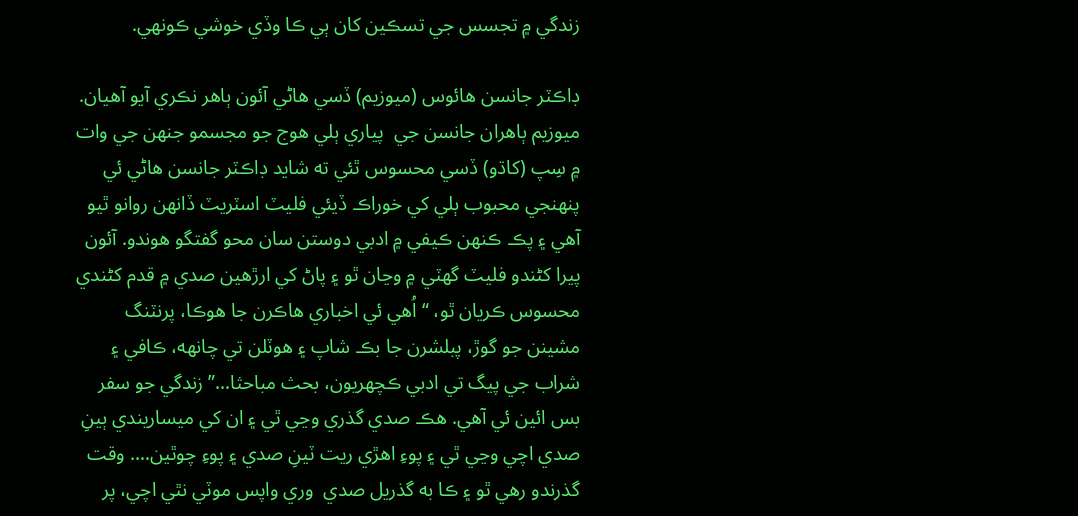زندگي ۾ تجسس جي تسڪين کان ٻي ڪا وڏي خوشي ڪونهي.

ڊاڪٽر جانسن ھائوس (ميوزيم) ڏسي ھاڻي آئون ٻاھر نڪري آيو آھيان. ميوزيم ٻاھران جانسن جي  پياري ٻلي ھوج جو مجسمو جنھن جي وات ۾ سِپ (کاڌو) ڏسي محسوس ٿئي ته شايد ڊاڪٽر جانسن ھاڻي ئي پنھنجي محبوب ٻلي کي خوراڪ ڏيئي فليٽ اسٽريٽ ڏانھن روانو ٿيو آھي ۽ پڪ ڪنھن ڪيفي ۾ ادبي دوستن سان محو گفتگو ھوندو. آئون پيرا کڻندو فليٽ گھٽي ۾ وڃان ٿو ۽ پاڻ کي ارڙھين صدي ۾ قدم کڻندي محسوس ڪريان ٿو، “اُھي ئي اخباري ھاڪرن جا ھوڪا، پرنٽنگ مشينن جو گوڙ، پبلشرن جا بڪ شاپ ۽ ھوٽلن تي چانھه، ڪافي ۽ شراب جي پيگ تي ادبي ڪچھريون، بحث مباحثا…” زندگي جو سفر بس ائين ئي آھي. ھڪ صدي گذري وڃي ٿي ۽ ان کي ميساريندي ٻينِ صدي اچي وڃي ٿي ۽ پوءِ اھڙي ريت ٽينِ صدي ۽ پوءِ چوٿين…. وقت گذرندو رھي ٿو ۽ ڪا به گذريل صدي  وري واپس موٽي نٿي اچي، پر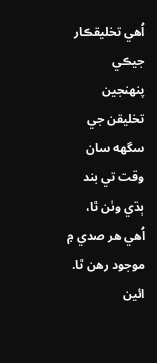اُھي تخليقڪار جيڪي  پنھنجين تخليقن جي سگھه سان وقت تي بند ٻڌي وٺن ٿا، اُھي ھر صدي ۾ موجود رھن ٿا. ائين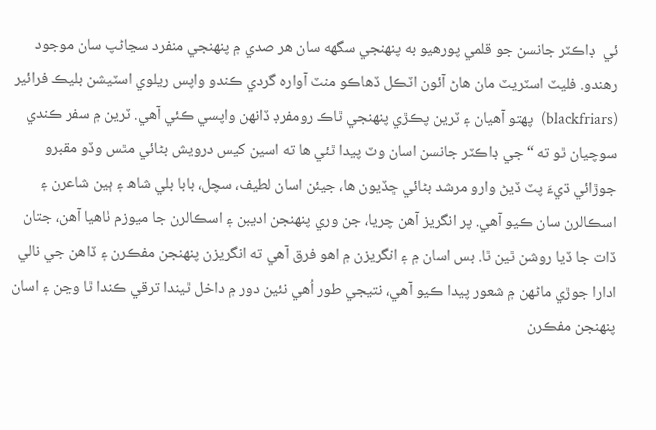ئي  ڊاڪٽر جانسن جو قلمي پورھيو به پنھنجي سگھه سان ھر صدي ۾ پنھنجي منفرد سڃاڻپ سان موجود رھندو. فليٽ اسٽريٽ مان ھاڻ آئون اٽڪل ڏھاڪو منٽ آواره گردي ڪندو واپس ريلوي اسٽيشن بليڪ فرائير (blackfriars)  پهتو آھيان ۽ ٽرين پڪڙي پنھنجي ٿاڪ رومفرڊ ڏانھن واپسي ڪئي آھي. ٽرين ۾ سفر ڪندي سوچيان ٿو ته “جي ڊاڪٽر جانسن اسان وٽ پيدا ٿئي ھا ته اسين کيس درويش بڻائي مٿس وڏو مقبرو جوڙائي ڌيءَ پٽ ڏيڻ وارو مرشد بڻائي ڇڏيون ھا، جيئن اسان لطيف، سچل، بابا بلي شاھ ۽ ٻين شاعرن ۽ اسڪالرن سان ڪيو آھي. پر انگريز آھن چريا، جن وري پنھنجن اديبن ۽ اسڪالرن جا ميوزم ٺاھيا آھن، جتان ڏات جا ڏيا روشن ٿين ٿا. بس اسان ۾ ۽ انگريزن ۾ اھو فرق آھي ته انگريزن پنھنجن مفڪرن ۽ ڏاھن جي نالي ادارا جوڙي ماڻھن ۾ شعور پيدا ڪيو آھي، نتيجي طور اُھي نئين دور ۾ داخل ٿيندا ترقي ڪندا ٿا وڃن ۽ اسان پنھنجن مفڪرن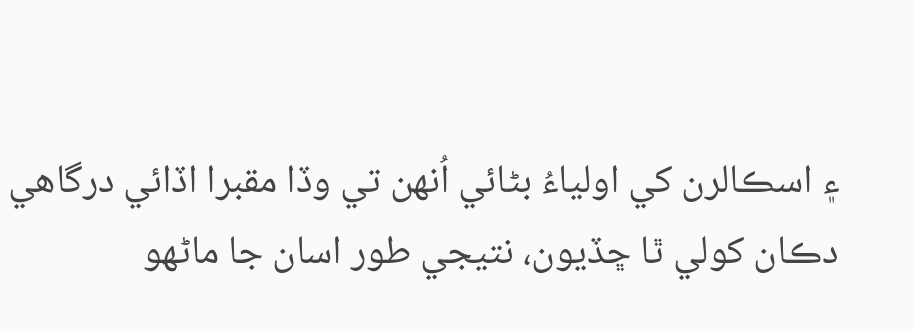۽ اسڪالرن کي اولياءُ بڻائي اُنھن تي وڏا مقبرا اڏائي درگاھي دڪان کولي ٿا ڇڏيون، نتيجي طور اسان جا ماڻھو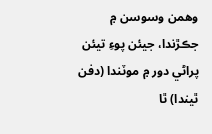وھمن وسوسن ۾ جڪڙندا، جيئن پوءِ تيئن پراڻي دور ۾ موٽندا (دفن ٿيندا) ٿا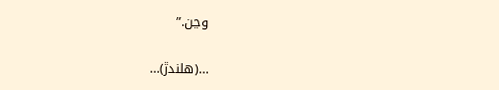وڃن.”

…(هلندڙ)…